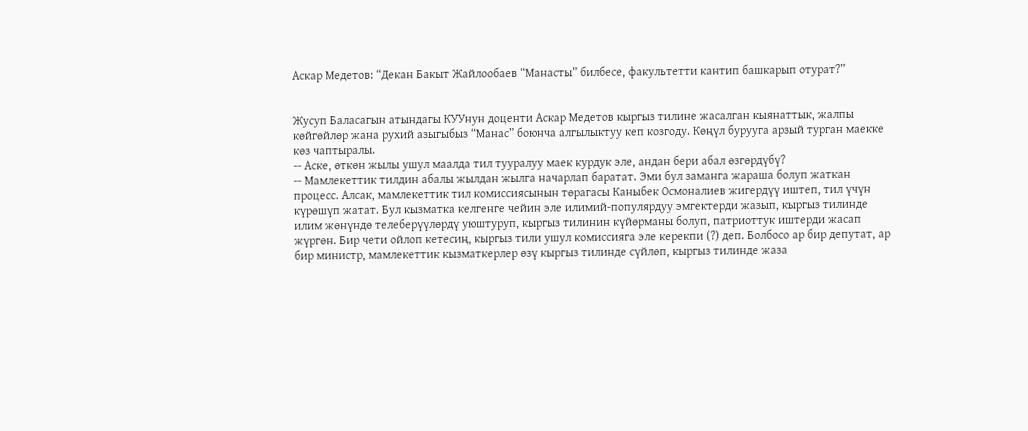Аскар Медетов: “Декан Бакыт Жайлообаев “Манасты” билбесе, факультетти кантип башкарып отурат?”


Жусуп Баласагын атындагы КУУнун доценти Аскар Медетов кыргыз тилине жасалган кыянаттык, жалпы көйгөйлөр жана рухий азыгыбыз “Манас” боюнча алгылыктуу кеп козгоду. Көңүл бурууга арзый турган маекке көз чаптыралы.
-- Аске, өткөн жылы ушул маалда тил тууралуу маек курдук эле, андан бери абал өзгөрдүбү?
-- Мамлекеттик тилдин абалы жылдан жылга начарлап баратат. Эми бул заманга жараша болуп жаткан процесс. Алсак, мамлекеттик тил комиссиясынын төрагасы Каныбек Осмоналиев жигердүү иштеп, тил үчүн күрөшүп жатат. Бул кызматка келгенге чейин эле илимий-популярдуу эмгектерди жазып, кыргыз тилинде илим жөнүндө телеберүүлөрдү уюштуруп, кыргыз тилинин күйөрманы болуп, патриоттук иштерди жасап жүргөн. Бир чети ойлоп кетесиң, кыргыз тили ушул комиссияга эле керекпи (?) деп. Болбосо ар бир депутат, ар бир министр, мамлекеттик кызматкерлер өзү кыргыз тилинде сүйлөп, кыргыз тилинде жаза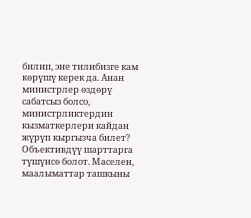билип, эне тилибизге кам көрүшү керек да. Анан министрлер өздөрү сабатсыз болсо, министрликтердин кызматкерлери кайдан жүрүп кыргызча билет? Объективдүү шарттарга түшүнсө болот. Маселен, маалыматтар ташкыны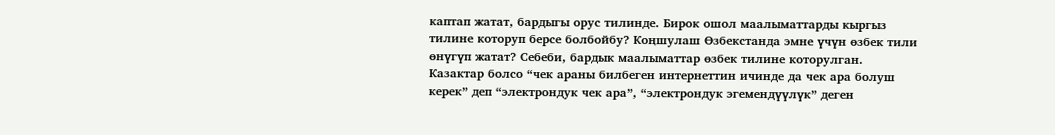каптап жатат, бардыгы орус тилинде. Бирок ошол маалыматтарды кыргыз тилине которуп берсе болбойбу? Коңшулаш Өзбекстанда эмне үчүн өзбек тили өнүгүп жатат? Себеби, бардык маалыматтар өзбек тилине которулган. Казактар болсо “чек араны билбеген интернеттин ичинде да чек ара болуш керек” деп “электрондук чек ара”, “электрондук эгемендүүлүк” деген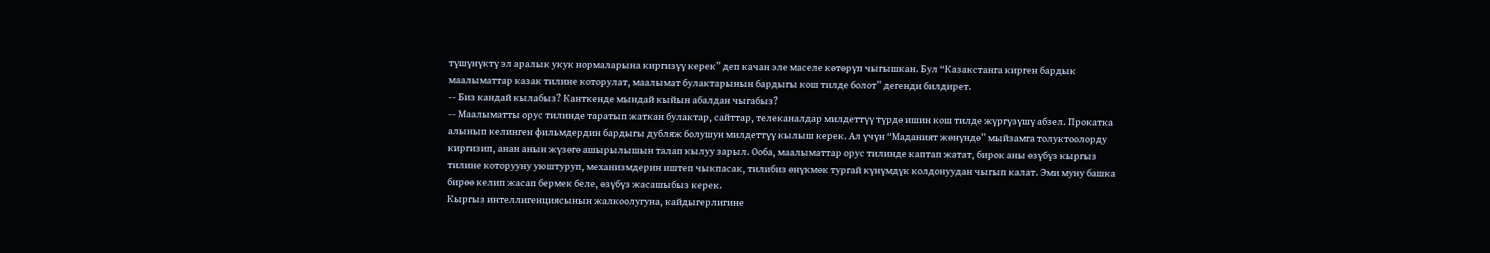түшүнүктү эл аралык укук нормаларына киргизүү керек” деп качан эле маселе көтөрүп чыгышкан. Бул “Казакстанга кирген бардык маалыматтар казак тилине которулат, маалымат булактарынын бардыгы кош тилде болот” дегенди билдирет.
-- Биз кандай кылабыз? Канткенде мындай кыйын абалдан чыгабыз?
-- Маалыматты орус тилинде таратып жаткан булактар, сайттар, телеканалдар милдеттүү түрдө ишин кош тилде жүргүзүшү абзел. Прокатка алынып келинген фильмдердин бардыгы дубляж болушун милдеттүү кылыш керек. Ал үчүн “Маданият жөнүндө” мыйзамга толуктоолорду киргизип, анан анын жүзөгө ашырылышын талап кылуу зарыл. Ооба, маалыматтар орус тилинде каптап жатат, бирок аны өзүбүз кыргыз тилине которууну уюштуруп, механизмдерин иштеп чыкпасак, тилибиз өнүкмөк тургай күнүмдүк колдонуудан чыгып калат. Эми муну башка бирөө келип жасап бермек беле, өзүбүз жасашыбыз керек.
Кыргыз интеллигенциясынын жалкоолугуна, кайдыгерлигине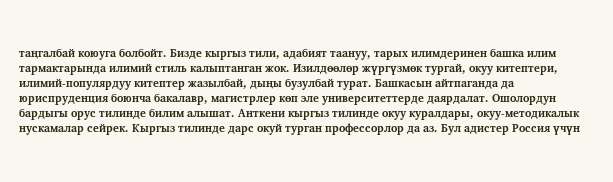таңгалбай коюуга болбойт. Бизде кыргыз тили, адабият таануу, тарых илимдеринен башка илим тармактарында илимий стиль калыптанган жок. Изилдөөлөр жүргүзмөк тургай, окуу китептери, илимий-популярдуу китептер жазылбай, дыңы бузулбай турат. Башкасын айтпаганда да юриспруденция боюнча бакалавр, магистрлер көп эле университеттерде даярдалат. Ошолордун бардыгы орус тилинде билим алышат. Анткени кыргыз тилинде окуу куралдары, окуу-методикалык нускамалар сейрек. Кыргыз тилинде дарс окуй турган профессорлор да аз. Бул адистер Россия үчүн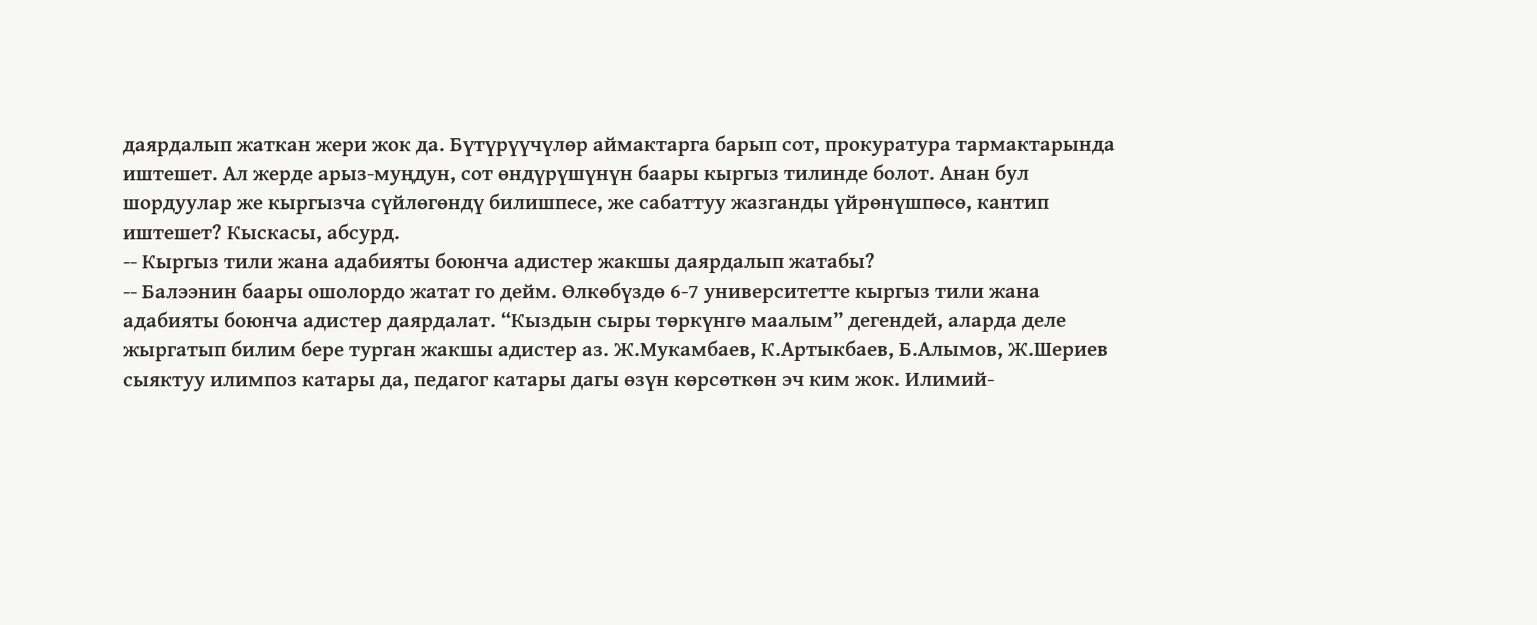даярдалып жаткан жери жок да. Бүтүрүүчүлөр аймактарга барып сот, прокуратура тармактарында иштешет. Ал жерде арыз-муңдун, сот өндүрүшүнүн баары кыргыз тилинде болот. Анан бул шордуулар же кыргызча сүйлөгөндү билишпесе, же сабаттуу жазганды үйрөнүшпөсө, кантип иштешет? Кыскасы, абсурд.
-- Кыргыз тили жана адабияты боюнча адистер жакшы даярдалып жатабы?
-- Балээнин баары ошолордо жатат го дейм. Өлкөбүздө 6-7 университетте кыргыз тили жана адабияты боюнча адистер даярдалат. “Кыздын сыры төркүнгө маалым” дегендей, аларда деле жыргатып билим бере турган жакшы адистер аз. Ж.Мукамбаев, К.Артыкбаев, Б.Алымов, Ж.Шериев сыяктуу илимпоз катары да, педагог катары дагы өзүн көрсөткөн эч ким жок. Илимий-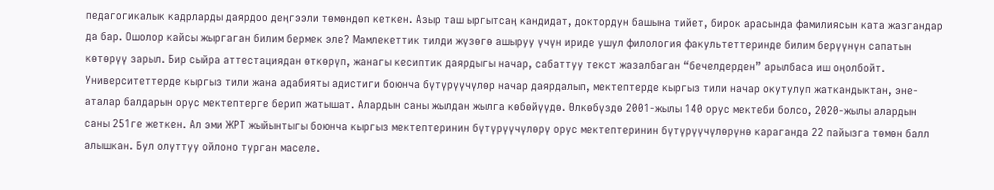педагогикалык кадрларды даярдоо деңгээли төмөндөп кеткен. Азыр таш ыргытсаң кандидат, доктордун башына тийет, бирок арасында фамилиясын ката жазгандар да бар. Ошолор кайсы жыргаган билим бермек эле? Мамлекеттик тилди жүзөгө ашыруу үчүн ириде ушул филология факультеттеринде билим берүүнүн сапатын көтөрүү зарыл. Бир сыйра аттестациядан өткөрүп, жанагы кесиптик даярдыгы начар, сабаттуу текст жазалбаган “бечелдерден” арылбаса иш оңолбойт. Университеттерде кыргыз тили жана адабияты адистиги боюнча бүтүрүүчүлөр начар даярдалып, мектептерде кыргыз тили начар окутулуп жаткандыктан, эне-аталар балдарын орус мектептерге берип жатышат. Алардын саны жылдан жылга көбөйүүдө. Өлкөбүздө 2001-жылы 140 орус мектеби болсо, 2020-жылы алардын саны 251ге жеткен. Ал эми ЖРТ жыйынтыгы боюнча кыргыз мектептеринин бүтүрүүчүлөрү орус мектептеринин бүтүрүүчүлөрүнө караганда 22 пайызга төмөн балл алышкан. Бул олуттуу ойлоно турган маселе.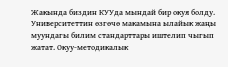Жакында биздин КУУда мындай бир окуя болду. Университеттин өзгөчө макамына ылайык жаңы муундагы билим стандарттары иштелип чыгып жатат. Окуу-методикалык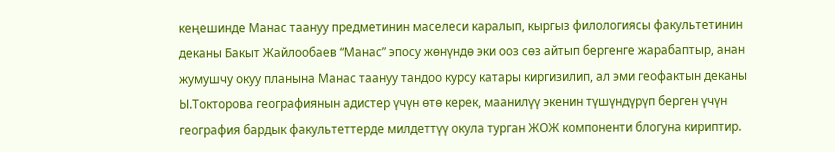кеңешинде Манас таануу предметинин маселеси каралып, кыргыз филологиясы факультетинин деканы Бакыт Жайлообаев “Манас” эпосу жөнүндө эки ооз сөз айтып бергенге жарабаптыр, анан жумушчу окуу планына Манас таануу тандоо курсу катары киргизилип, ал эми геофактын деканы Ы.Токторова географиянын адистер үчүн өтө керек, маанилүү экенин түшүндүрүп берген үчүн география бардык факультеттерде милдеттүү окула турган ЖОЖ компоненти блогуна кириптир.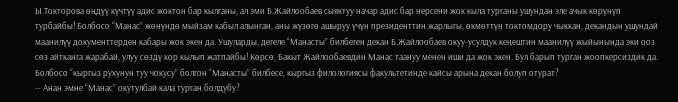Ы.Токторова өңдүү күчтүү адис жоктон бар кылганы, ал эми Б.Жайлообаев сыяктуу начар адис бар нерсени жок кыла турганы ушундан эле ачык көрүнүп турбайбы! Болбосо “Манас” жөнүндө мыйзам кабыл алынган, аны жүзөгө ашыруу үчүн президенттин жарлыгы, өкмөттүн токтомдору чыккан, декандын ушундай маанилүү документтерден кабары жок экен да. Ушуларды, дегеле “Манасты” билбеген декан Б.Жайлообаев окуу-усулдук кеңештин маанилүү жыйынында эки ооз сөз айтканга жарабай, улуу сөздү кор кылып жатпайбы! Көрсө, Бакыт Жайлообаевдин Манас таануу менен иши да жок экен. Бул барып турган жоопкерсиздик да. Болбосо “кыргыз рухунун туу чокусу” болгон “Манасты” билбесе, кыргыз филологиясы факультетинде кайсы арына декан болуп отурат?
-- Анан эмне “Манас” окутулбай кала турган болдубу?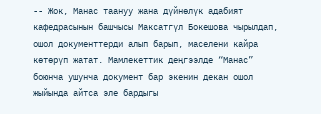-- Жок, Манас таануу жана дүйнөлүк адабият кафедрасынын башчысы Максатгүл Бокешова чырылдап, ошол документтерди алып барып, маселени кайра көтөрүп жатат. Мамлекеттик деңгээлде “Манас” боюнча ушунча документ бар экенин декан ошол жыйында айтса эле бардыгы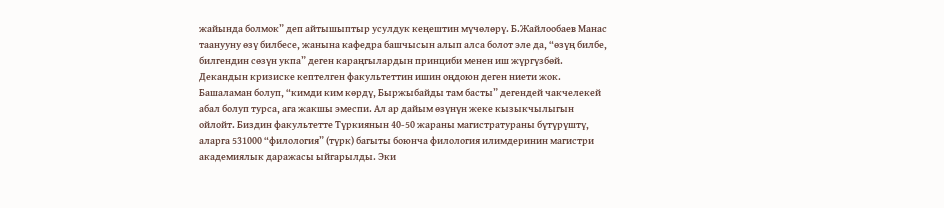жайында болмок” деп айтышыптыр усулдук кеңештин мүчөлөрү. Б.Жайлообаев Манас таанууну өзү билбесе, жанына кафедра башчысын алып алса болот эле да, “өзүң билбе, билгендин сөзүн укпа” деген караңгылардын принциби менен иш жүргүзбөй.
Декандын кризиске кептелген факультеттин ишин оңдоюн деген ниети жок. Башаламан болуп, “кимди ким көрдү, Быржыбайды там басты” дегендей чакчелекей абал болуп турса, ага жакшы эмеспи. Ал ар дайым өзүнүн жеке кызыкчылыгын ойлойт. Биздин факультетте Түркиянын 40-50 жараны магистратураны бүтүрүштү, аларга 531000 “филология” (түрк) багыты боюнча филология илимдеринин магистри академиялык даражасы ыйгарылды. Эки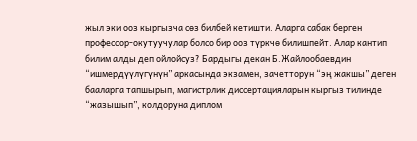жыл эки ооз кыргызча сөз билбей кетишти. Аларга сабак берген профессор-окутуучулар болсо бир ооз түркчө билишпейт. Алар кантип билим алды деп ойлойсуз? Бардыгы декан Б.Жайлообаевдин “ишмердүүлүгүнүн” аркасында экзамен, зачетторун “эң жакшы” деген бааларга тапшырып, магистрлик диссертацияларын кыргыз тилинде “жазышып”, колдоруна диплом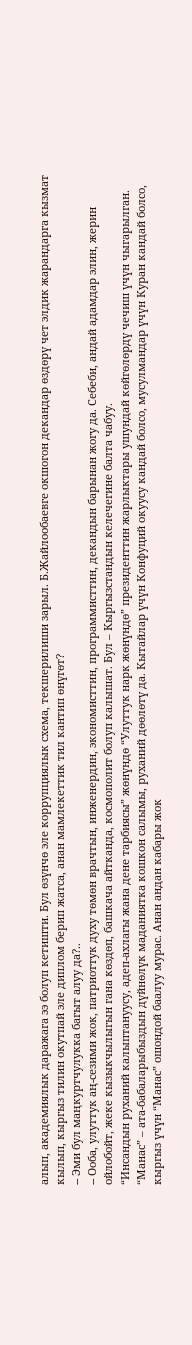алып, академиялык даражага ээ болуп кетишти. Бул өзүнчө эле коррупциялык схема, текшерилиши зарыл. Б.Жайлообаевге окшогон декандар өздөрү чет элдик жарандарга кызмат кылып, кыргыз тилин окутпай эле диплом берип жатса, анан мамлекеттик тил кантип өнүгөт?
-- Эми бул маңкуртчулукка багыт алуу да?..
-- Ооба, улуттук аң-сезими жок, патриоттук духу төмөн врачтын, инженердин, экономисттин, программисттин, декандын барынан жогу да. Себеби, андай адамдар элин, жерин ойлобойт, жеке кызыкчылыгын гана көздөп, башкача айтканда, космополит болуп калышат. Бул – Кыргызстандын келечегине балта чабуу.
“Инсандын руханий калыптануусу, адеп-ахлагы жана дене тарбиясы” жөнүндө “Улуттук нарк жөнүндө” президенттин жарлыктары ушундай көйгөлөрдү чечиш үчүн чыгарылган. “Манас” – ата-бабаларыбыздын дүйнөлүк маданиятка кошкон салымы, руханий дөөлөтү да. Кытайлар үчүн Конфуций окуусу кандай болсо, мусулмандар үчүн Куран кандай болсо, кыргыз үчүн “Манас” ошондой баалуу мурас. Анан андан кабары жок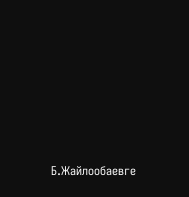Б.Жайлообаевге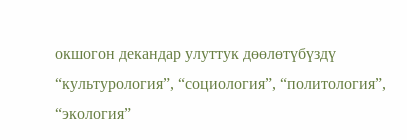окшогон декандар улуттук дөөлөтүбүздү “культурология”, “социология”, “политология”, “экология”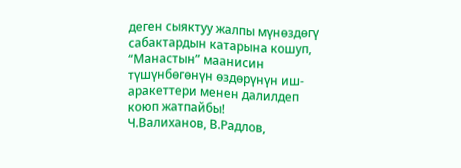деген сыяктуу жалпы мүнөздөгү сабактардын катарына кошуп, “Манастын” маанисин түшүнбөгөнүн өздөрүнүн иш-аракеттери менен далилдеп коюп жатпайбы!
Ч.Валиханов, В.Радлов,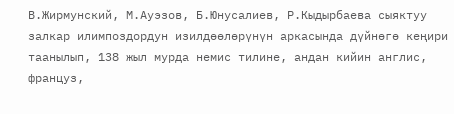В.Жирмунский, М.Ауэзов, Б.Юнусалиев, Р.Кыдырбаева сыяктуу залкар илимпоздордун изилдөөлөрүнүн аркасында дүйнөгө кеңири таанылып, 138 жыл мурда немис тилине, андан кийин англис, француз,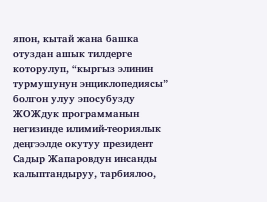япон, кытай жана башка отуздан ашык тилдерге которулуп, “кыргыз элинин турмушунун энциклопедиясы” болгон улуу эпосубузду ЖОЖдук программанын негизинде илимий-теориялык деңгээлде окутуу президент Садыр Жапаровдун инсанды калыптандыруу, тарбиялоо,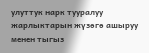улуттук нарк тууралуу жарлыктарын жүзөгө ашыруу менен тыгыз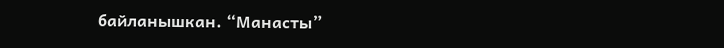байланышкан. “Манасты”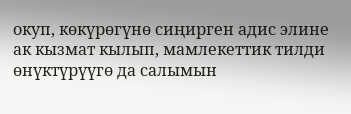окуп, көкүрөгүнө сиңирген адис элине ак кызмат кылып, мамлекеттик тилди өнүктүрүүгө да салымын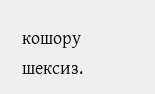кошору шексиз.